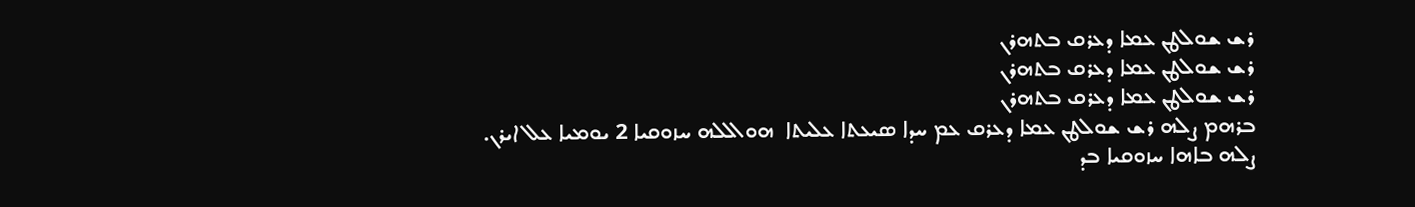ܪܫ ܫܘܠܛܢ ܥܡܐ ܕܥܪܩ ܒܬܗܪܢ
ܪܫ ܫܘܠܛܢ ܥܡܐ ܕܥܪܩ ܒܬܗܪܢ
ܪܫ ܫܘܠܛܢ ܥܡܐ ܕܥܪܩ ܒܬܗܪܢ
ܒܪܗܡ ܨܠܗ ܪܫ ܫܘܠܛܢ ܥܡܐ ܕܥܪܩ ܥܡ ܚܕܐ ܣܝܥܬܐ ܥܠܝܬܐ  ܗܘܐܠܠܗ ܚܙܘܩܝܐ 2 ܝܘܡܝܐ ܥܠ ܐܝܪܢ. ܨܠܗ ܒܐܗܐ ܚܙܘܩܝܐ ܒܕ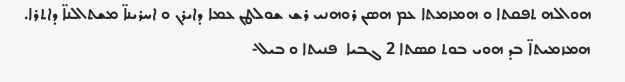ܗܘܐܠܗ ܬܦܩܬܐ ܘ ܗܡܙܡܬܐ ܥܡ ܗܣܢ ܪܘܗܢܝ ܪܫ ܫܘܠܛܢ ܥܡܐ ܕܐܝܪܢ ܘ ܐܚܪܝܢܐ̈ ܡܫܬܐܠܢܐ̈ ܕܐܬܪܐ. ܗܡܙܡܝܬܐ̈ ܒܕ ܗܘܝ ܒܘܬ ܩܣܬܐ 2 ܓܒܝܐ  ܦܢܝܬܐ ܘ ܒܝܠ-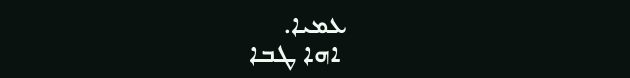ܥܡܝܐ.
 ܐܗܐ ܛܒܐ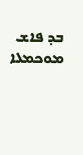ܒܕ ܦܐܫ ܡܘܟܡܠܐ